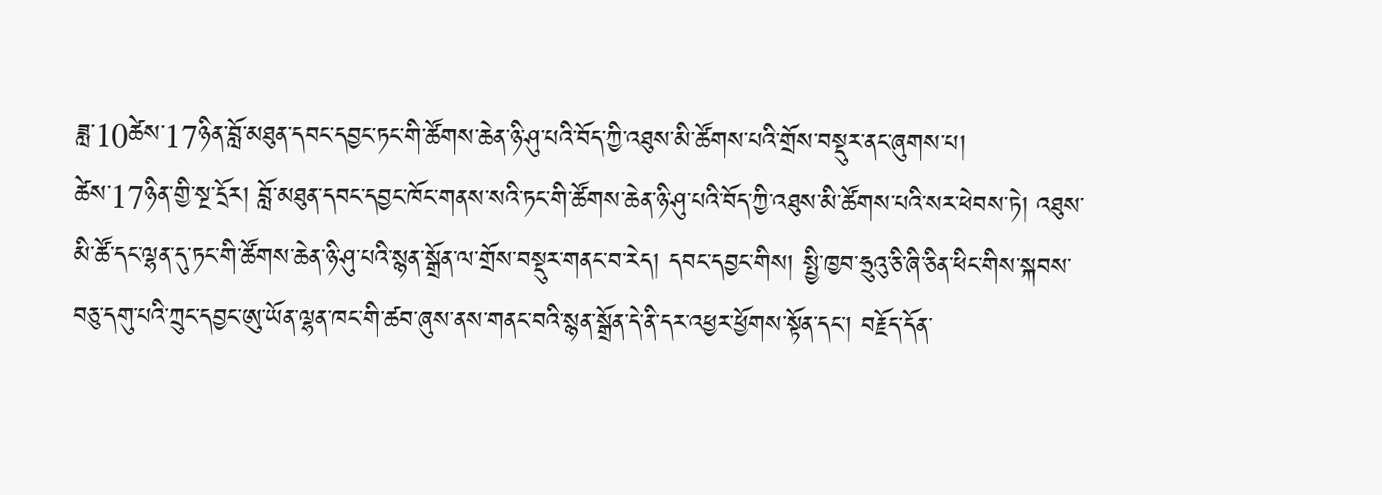ཟླ་10ཚེས་17ཉིན་བློ་མཐུན་དབང་དབྱང་ཏང་གི་ཚོགས་ཆེན་ཉི་ཤུ་པའི་བོད་ཀྱི་འཐུས་མི་ཚོགས་པའི་གྲོས་བསྡུར་ནང་ཞུགས་པ།
ཚེས་17ཉིན་གྱི་སྔ་དྲོར། བློ་མཐུན་དབང་དབྱང་ཁོང་གནས་སའི་ཏང་གི་ཚོགས་ཆེན་ཉི་ཤུ་པའི་བོད་ཀྱི་འཐུས་མི་ཚོགས་པའི་སར་ཕེབས་ཏེ། འཐུས་མི་ཚོ་དང་ལྷན་དུ་ཏང་གི་ཚོགས་ཆེན་ཉི་ཤུ་པའི་སྙན་སྒྲོན་ལ་གྲོས་བསྡུར་གནང་བ་རེད། དབང་དབྱང་གིས། སྤྱི་ཁྱབ་ཧྲུའུ་ཅི་ཞི་ཅིན་ཕིང་གིས་སྐབས་བཅུ་དགུ་པའི་ཀྲུང་དབྱང་ཨུ་ཡོན་ལྷན་ཁང་གི་ཚབ་ཞུས་ནས་གནང་བའི་སྙན་སྒྲོན་དེ་ནི་དར་འཕྱར་ཕྱོགས་སྟོན་དང་། བརྗོད་དོན་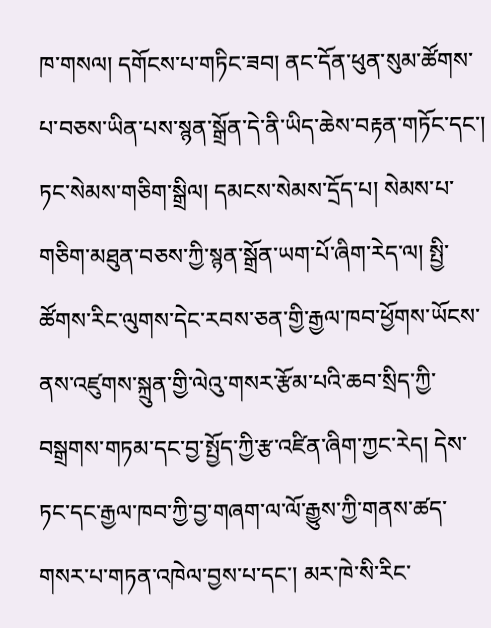ཁ་གསལ། དགོངས་པ་གཏིང་ཟབ། ནང་དོན་ཕུན་སུམ་ཚོགས་པ་བཅས་ཡིན་པས་སྙན་སྒྲོན་དེ་ནི་ཡིད་ཆེས་བརྟན་གཏོང་དང་། ཏང་སེམས་གཅིག་སྒྲིལ། དམངས་སེམས་དྲོད་པ། སེམས་པ་གཅིག་མཐུན་བཅས་ཀྱི་སྙན་སྒྲོན་ཡག་པོ་ཞིག་རེད་ལ། སྤྱི་ཚོགས་རིང་ལུགས་དེང་རབས་ཅན་གྱི་རྒྱལ་ཁབ་ཕྱོགས་ཡོངས་ནས་འཛུགས་སྐྲུན་གྱི་ལེའུ་གསར་རྩོམ་པའི་ཆབ་སྲིད་ཀྱི་བསྒྲགས་གཏམ་དང་བྱ་སྤྱོད་ཀྱི་རྩ་འཛིན་ཞིག་ཀྱང་རེད། དེས་ཏང་དང་རྒྱལ་ཁབ་ཀྱི་བྱ་གཞག་ལ་ལོ་རྒྱུས་ཀྱི་གནས་ཚད་གསར་པ་གཏན་འཁེལ་བྱས་པ་དང་། མར་ཁེ་སི་རིང་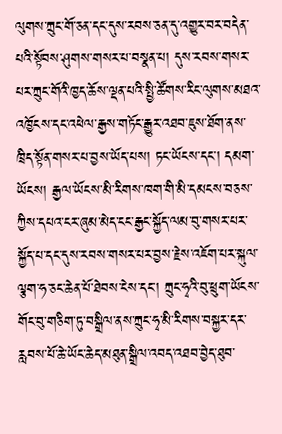ལུགས་ཀྲུང་གོ་ཅན་དང་དུས་རབས་ཅན་དུ་འགྱུར་བར་བདེན་པའི་སྟོབས་ཤུགས་གསར་པ་བསྣན་པ། དུས་རབས་གསར་པར་ཀྲུང་གོའི་ཁྱད་ཆོས་ལྡན་པའི་སྤྱི་ཚོགས་རིང་ལུགས་མཐའ་འཁྱོངས་དང་འཕེལ་རྒྱས་གཏོང་རྒྱུར་འཐབ་ཇུས་ཐོག་ནས་ཁྲིད་སྟོན་གསར་པ་བྱས་ཡོད་པས། ཏང་ཡོངས་དང་། དམག་ཡོངས། རྒྱལ་ཡོངས་མི་རིགས་ཁག་གི་མི་དམངས་བཅས་ཀྱིས་དཔའ་ངར་ཞུམ་མེད་ངང་རྒྱང་སྐྱོད་ལམ་བུ་གསར་པར་སྐྱོད་པ་དང་དུས་རབས་གསར་པར་བྱས་རྗེས་འཇོག་པར་སྐུལ་ལྕག་ཧ་ཅང་ཆེན་པོ་ཐེབས་ངེས་དང་། ཀྲུང་ཧྭའི་བུ་ཕྲུག་ཡོངས་གོང་བུ་གཅིག་ཏུ་བསྒྲིལ་ནས་ཀྲུང་ཧྭ་མི་རིགས་བསྐྱར་དར་རླབས་པོ་ཆེ་ཡོང་ཆེད་མཐུན་སྒྲིལ་འབད་འཐབ་བྱེད་ཐུབ་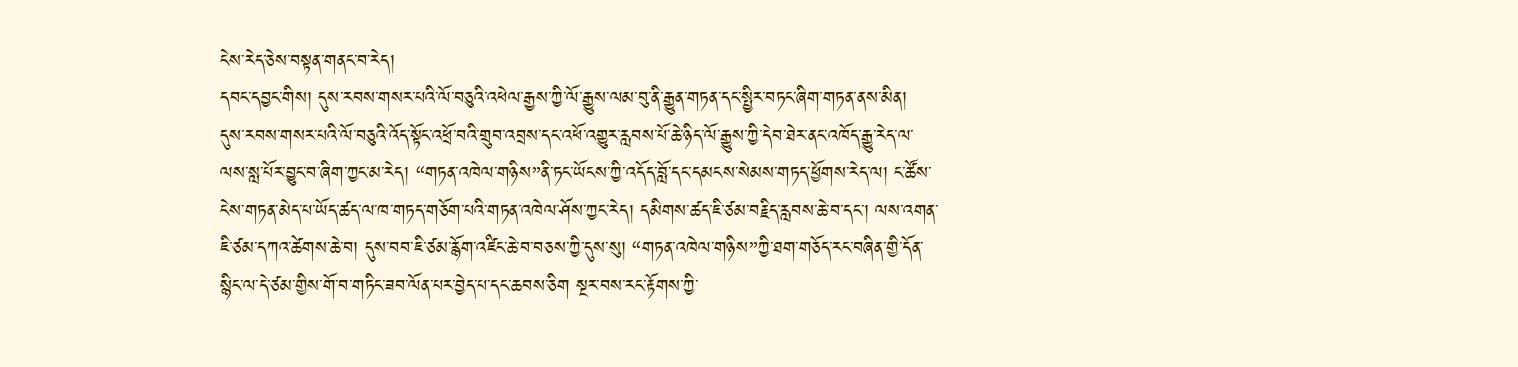ངེས་རེད་ཅེས་བསྟན་གནང་བ་རེད།
དབང་དབྱང་གིས། དུས་རབས་གསར་པའི་ལོ་བཅུའི་འཕེལ་རྒྱས་ཀྱི་ལོ་རྒྱུས་ལམ་བུ་ནི་རྒྱུན་གཏན་དང་སྤྱིར་བཏང་ཞིག་གཏན་ནས་མིན། དུས་རབས་གསར་པའི་ལོ་བཅུའི་འོད་སྟོང་འཕྲོ་བའི་གྲུབ་འབྲས་དང་འཕོ་འགྱུར་རླབས་པོ་ཆེ་ཉིད་ལོ་རྒྱུས་ཀྱི་དེབ་ཐེར་ནང་འཁོད་རྒྱུ་རེད་ལ་ལས་སླ་པོར་བྱུང་བ་ཞིག་ཀྱང་མ་རེད། “གཏན་འཁེལ་གཉིས”ནི་ཏང་ཡོངས་ཀྱི་འདོད་བློ་དང་དམངས་སེམས་གཏད་ཕྱོགས་རེད་ལ། ང་ཚོས་ངེས་གཏན་མེད་པ་ཡོད་ཚད་ལ་ཁ་གཏད་གཅོག་པའི་གཏན་འཁེལ་ཤོས་ཀྱང་རེད། དམིགས་ཚད་ཇི་ཙམ་བརྗིད་རླབས་ཆེ་བ་དང་། ལས་འགན་ཇི་ཙམ་དཀའ་ཚེགས་ཆེ་བ། དུས་བབ་ཇི་ཙམ་རྙོག་འཛིང་ཆེ་བ་བཅས་ཀྱི་དུས་སུ། “གཏན་འཁེལ་གཉིས”ཀྱི་ཐག་གཅོད་རང་བཞིན་གྱི་དོན་སྙིང་ལ་དེ་ཙམ་གྱིས་གོ་བ་གཏིང་ཟབ་ལོན་པར་བྱེད་པ་དང་ཆབས་ཅིག སྔར་བས་རང་རྟོགས་ཀྱི་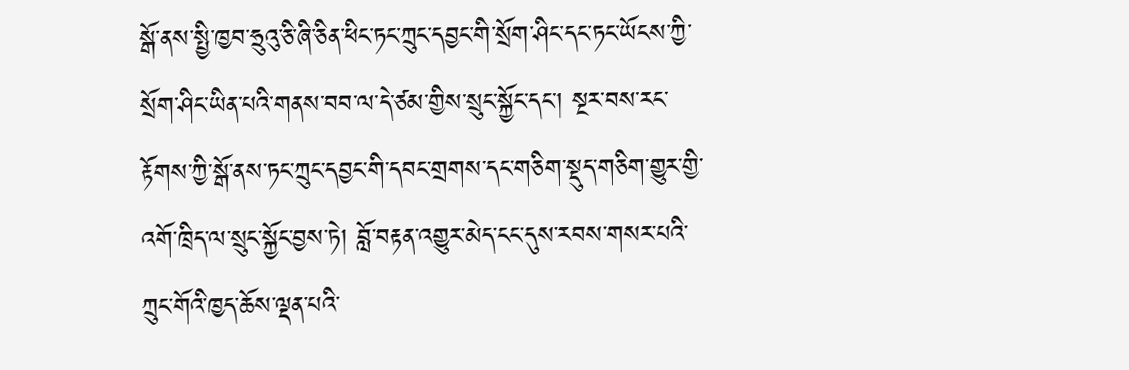སྒོ་ནས་སྤྱི་ཁྱབ་ཧྲུའུ་ཅི་ཞི་ཅིན་ཕིང་ཏང་ཀྲུང་དབྱང་གི་སྲོག་ཤིང་དང་ཏང་ཡོངས་ཀྱི་སྲོག་ཤིང་ཡིན་པའི་གནས་བབ་ལ་དེ་ཙམ་གྱིས་སྲུང་སྐྱོང་དང་། སྔར་བས་རང་རྟོགས་ཀྱི་སྒོ་ནས་ཏང་ཀྲུང་དབྱང་གི་དབང་གྲགས་དང་གཅིག་སྡུད་གཅིག་གྱུར་གྱི་འགོ་ཁྲིད་ལ་སྲུང་སྐྱོང་བྱས་ཏེ། བློ་བརྟན་འགྱུར་མེད་ངང་དུས་རབས་གསར་པའི་ཀྲུང་གོའི་ཁྱད་ཆོས་ལྡན་པའི་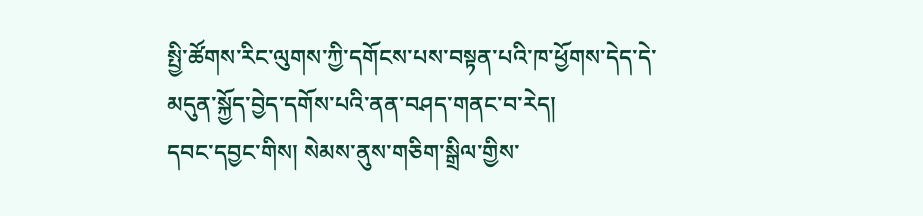སྤྱི་ཚོགས་རིང་ལུགས་ཀྱི་དགོངས་པས་བསྟན་པའི་ཁ་ཕྱོགས་དེད་དེ་མདུན་སྐྱོད་བྱེད་དགོས་པའི་ནན་བཤད་གནང་བ་རེད།
དབང་དབྱང་གིས། སེམས་ནུས་གཅིག་སྒྲིལ་གྱིས་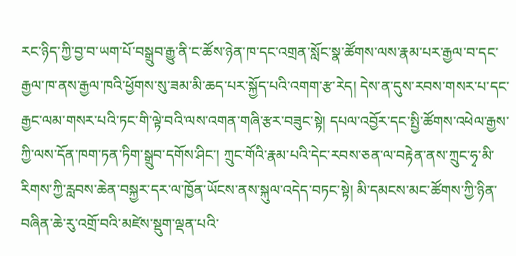རང་ཉིད་ཀྱི་བྱ་བ་ཡག་པོ་བསྒྲུབ་རྒྱུ་ནི་ང་ཚོས་ཉེན་ཁ་དང་འགྲན་སློང་སྣ་ཚོགས་ལས་རྣམ་པར་རྒྱལ་བ་དང་རྒྱལ་ཁ་ནས་རྒྱལ་ཁའི་ཕྱོགས་སུ་ཟམ་མི་ཆད་པར་སྐྱོད་པའི་འགག་རྩ་རེད། དེས་ན་དུས་རབས་གསར་པ་དང་རྒྱང་ལམ་གསར་པའི་ཏང་གི་ལྟེ་བའི་ལས་འགན་གཞི་རྩར་བཟུང་སྟེ། དཔལ་འབྱོར་དང་སྤྱི་ཚོགས་འཕེལ་རྒྱས་ཀྱི་ལས་དོན་ཁག་ཏན་ཏིག་སྒྲུབ་དགོས་ཤིང་། ཀྲུང་གོའི་རྣམ་པའི་དེང་རབས་ཅན་ལ་བརྟེན་ནས་ཀྲུང་ཧྭ་མི་རིགས་ཀྱི་རླབས་ཆེན་བསྐྱར་དར་ལ་ཁྱོན་ཡོངས་ནས་སྐུལ་འདེད་བཏང་སྟེ། མི་དམངས་མང་ཚོགས་ཀྱི་ཉིན་བཞིན་ཆེ་རུ་འགྲོ་བའི་མཛེས་སྡུག་ལྡན་པའི་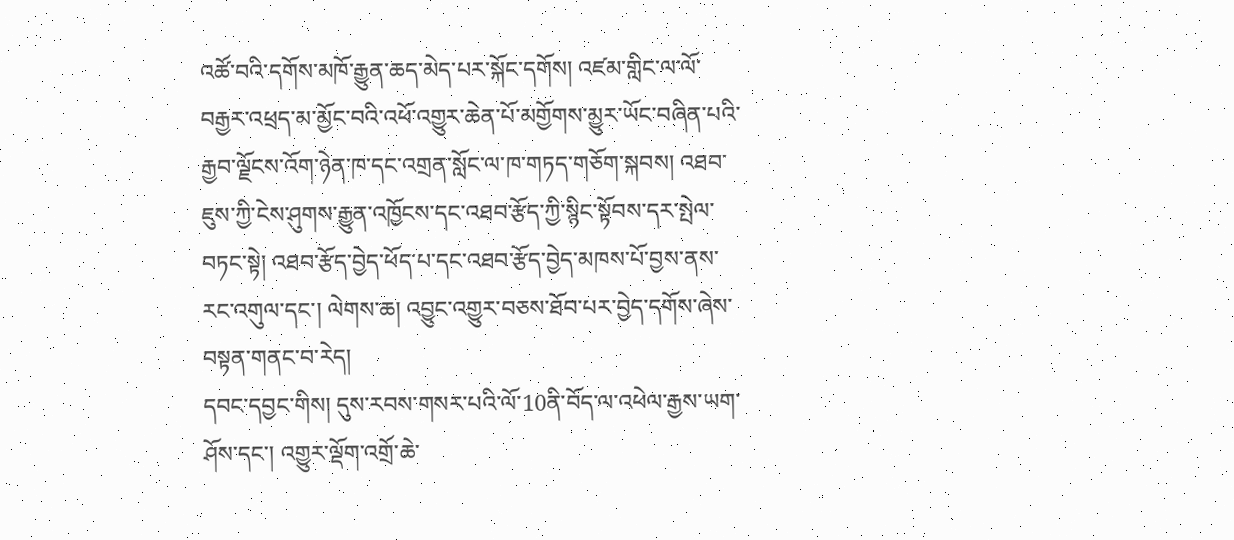འཚོ་བའི་དགོས་མཁོ་རྒྱུན་ཆད་མེད་པར་སྐོང་དགོས། འཛམ་གླིང་ལ་ལོ་བརྒྱར་འཕྲད་མ་མྱོང་བའི་འཕོ་འགྱུར་ཆེན་པོ་མགྱོགས་མྱུར་ཡོང་བཞིན་པའི་རྒྱབ་ལྗོངས་འོག་ཉེན་ཁ་དང་འགྲན་སློང་ལ་ཁ་གཏད་གཅོག་སྐབས། འཐབ་ཇུས་ཀྱི་ངེས་ཤུགས་རྒྱུན་འཁྱོངས་དང་འཐབ་རྩོད་ཀྱི་སྙིང་སྟོབས་དར་སྤེལ་བཏང་སྟེ། འཐབ་རྩོད་བྱེད་ཕོད་པ་དང་འཐབ་རྩོད་བྱེད་མཁས་པོ་བྱས་ནས་རང་འགུལ་དང་། ལེགས་ཆ། འབྱུང་འགྱུར་བཅས་ཐོབ་པར་བྱེད་དགོས་ཞེས་བསྟན་གནང་བ་རེད།
དབང་དབྱང་གིས། དུས་རབས་གསར་པའི་ལོ་10ནི་བོད་ལ་འཕེལ་རྒྱས་ཡག་ཤོས་དང་། འགྱུར་ལྡོག་འགྲོ་ཆེ་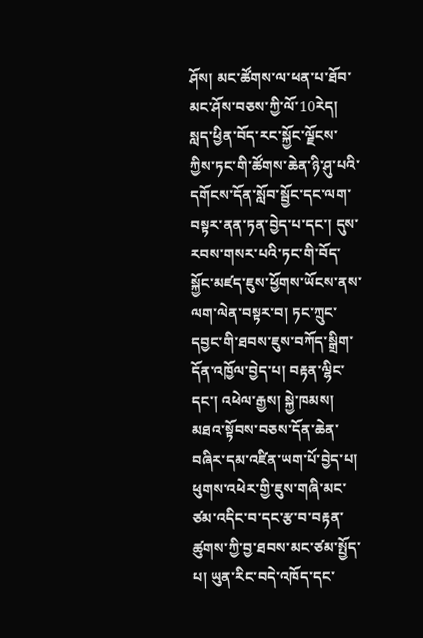ཤོས། མང་ཚོགས་ལ་ཕན་པ་ཐོབ་མང་ཤོས་བཅས་ཀྱི་ལོ་10རེད། སླད་ཕྱིན་བོད་རང་སྐྱོང་ལྗོངས་ཀྱིས་ཏང་གི་ཚོགས་ཆེན་ཉི་ཤུ་པའི་དགོངས་དོན་སློབ་སྦྱོང་དང་ལག་བསྟར་ནན་ཏན་བྱེད་པ་དང་། དུས་རབས་གསར་པའི་ཏང་གི་བོད་སྐྱོང་མཛད་ཇུས་ཕྱོགས་ཡོངས་ནས་ལག་ལེན་བསྟར་བ། ཏང་ཀྲུང་དབྱང་གི་ཐབས་ཇུས་བཀོད་སྒྲིག་དོན་འཁྱོལ་བྱེད་པ། བརྟན་ལྷིང་དང་། འཕེལ་རྒྱས། སྐྱེ་ཁམས། མཐའ་སྟོབས་བཅས་དོན་ཆེན་བཞིར་དམ་འཛིན་ཡག་པོ་བྱེད་པ། ཕུགས་འཕེར་གྱི་ཇུས་གཞི་མང་ཙམ་འདིང་བ་དང་རྩ་བ་བརྟན་ཚུགས་ཀྱི་བྱ་ཐབས་མང་ཙམ་སྤྱོད་པ། ཡུན་རིང་བདེ་འཁོད་དང་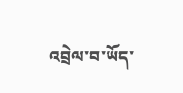འབྲེལ་བ་ཡོད་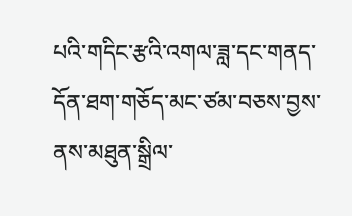པའི་གདིང་རྩའི་འགལ་ཟླ་དང་གནད་དོན་ཐག་གཅོད་མང་ཙམ་བཅས་བྱས་ནས་མཐུན་སྒྲིལ་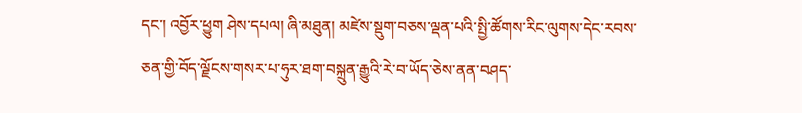དང་། འབྱོར་ཕྱུག ཤེས་དཔལ། ཞི་མཐུན། མཛེས་སྡུག་བཅས་ལྡན་པའི་སྤྱི་ཚོགས་རིང་ལུགས་དེང་རབས་ཅན་གྱི་བོད་ལྗོངས་གསར་པ་ཧུར་ཐག་བསྐྲུན་རྒྱུའི་རེ་བ་ཡོད་ཅེས་ནན་བཤད་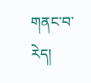གནང་བ་རེད།